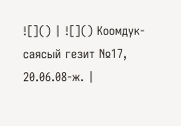![]() | ![]() Коомдук-саясый гезит №17, 20.06.08-ж. |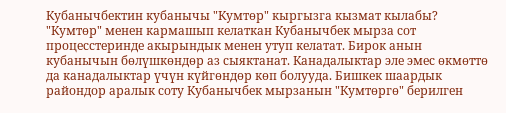Кубанычбектин кубанычы "Кумтөр" кыргызга кызмат кылабы? "Кумтөр" менен кармашып келаткан Кубанычбек мырза сот процесстеринде акырындык менен утуп келатат. Бирок анын кубанычын бөлүшкөндөр аз сыяктанат. Канадалыктар эле эмес өкмөттө да канадалыктар үчүн күйгөндөр көп болууда. Бишкек шаардык райондор аралык соту Кубанычбек мырзанын "Кумтөргө" берилген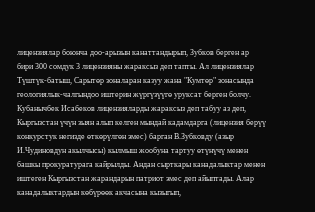лицензиялар боюнча доо-арызын канаттандырып, Зубков берген ар бири 300 сомдук 3 лицензияны жараксыз деп тапты. Ал лицензиялар Түштүк-батыш, Сарытөр зоналаран казуу жана "Кумтөр" зонасында геологиялык-чалгындоо иштерин жүргүзүүгө уруксат берген болчу. Кубанычбек Исабеков лицензияларды жараксыз деп табуу аз деп, Кыргызстан үчүн зыян алып келген мындай кадамдарга (лицензия берүү конкурстук негизде өткөрүлгөн эмес) барган В.Зубковду (азыр И.Чудиновдун акылчысы) кылмыш жообуна тартуу өтүнүчү менен башкы прокуратурага кайрылды. Андан сырткары канадалыктар менен иштеген Кыргызстан жарандарын патриот эмес деп айыптады. Алар канадалыктардын көбүрөөк акчасына кызыгып,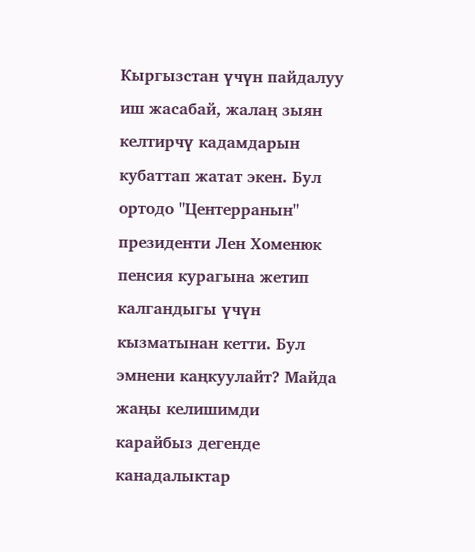Кыргызстан үчүн пайдалуу иш жасабай, жалаң зыян келтирчү кадамдарын кубаттап жатат экен. Бул ортодо "Центерранын" президенти Лен Хоменюк пенсия курагына жетип калгандыгы үчүн кызматынан кетти. Бул эмнени каңкуулайт? Майда жаңы келишимди карайбыз дегенде канадалыктар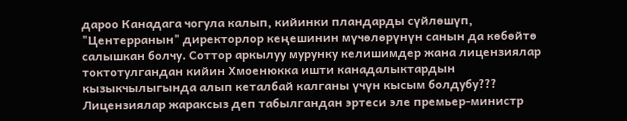дароо Канадага чогула калып, кийинки пландарды сүйлөшүп, "Центерранын" директорлор кеңешинин мүчөлөрүнүн санын да көбөйтө салышкан болчу. Соттор аркылуу мурунку келишимдер жана лицензиялар токтотулгандан кийин Хмоенюкка ишти канадалыктардын кызыкчылыгында алып кеталбай калганы үчүн кысым болдубу??? Лицензиялар жараксыз деп табылгандан эртеси эле премьер-министр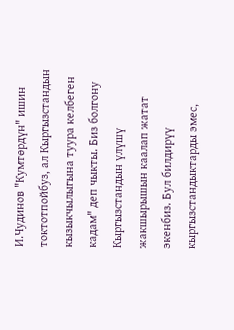И.Чудинов "Кумтөрдүн" ишин токтотпойбуз, ал Кыргызстандын кызыкчылыгына туура келбеген кадам" деп чыкты. Биз болгону Кыргызстандын үлүшү жакшырышын каалап жатат экенбиз. Бул билдирүү кыргызстандыктарды эмес,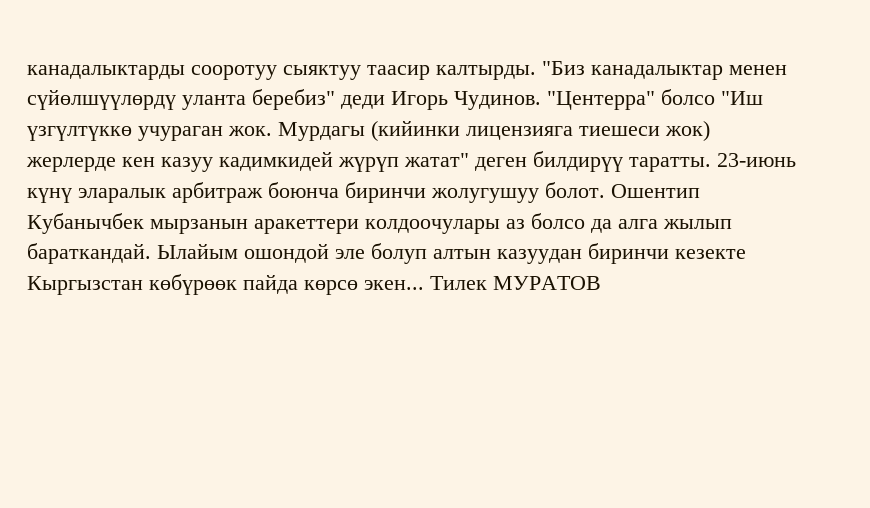канадалыктарды сооротуу сыяктуу таасир калтырды. "Биз канадалыктар менен сүйөлшүүлөрдү уланта беребиз" деди Игорь Чудинов. "Центерра" болсо "Иш үзгүлтүккө учураган жок. Мурдагы (кийинки лицензияга тиешеси жок) жерлерде кен казуу кадимкидей жүрүп жатат" деген билдирүү таратты. 23-июнь күнү эларалык арбитраж боюнча биринчи жолугушуу болот. Ошентип Кубанычбек мырзанын аракеттери колдоочулары аз болсо да алга жылып бараткандай. Ылайым ошондой эле болуп алтын казуудан биринчи кезекте Кыргызстан көбүрөөк пайда көрсө экен... Тилек МУРАТОВ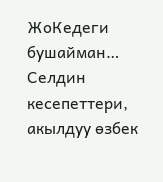ЖоКедеги бушайман… Селдин кесепеттери, акылдуу өзбек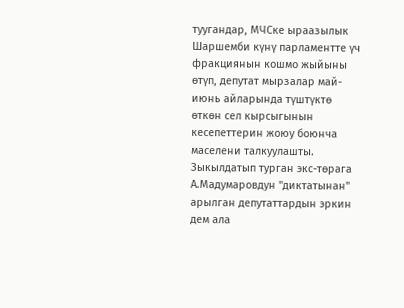туугандар, МЧСке ыраазылык Шаршемби күнү парламентте үч фракциянын кошмо жыйыны өтүп, депутат мырзалар май-июнь айларында түштүктө өткөн сел кырсыгынын кесепеттерин жоюу боюнча маселени талкуулашты. Зыкылдатып турган экс-төрага А.Мадумаровдун "диктатынан" арылган депутаттардын эркин дем ала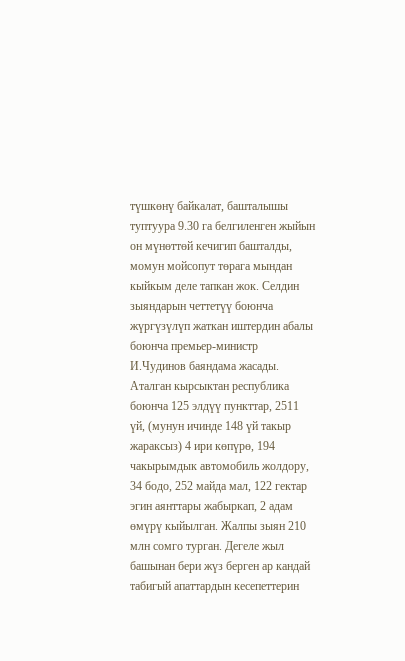түшкөнү байкалат, башталышы туптуура 9.30 га белгиленген жыйын он мүнөттөй кечигип башталды, момун мойсопут төрага мындан кыйкым деле тапкан жок. Селдин зыяндарын четтетүү боюнча жүргүзүлүп жаткан иштердин абалы боюнча премьер-министр И.Чудинов баяндама жасады. Аталган кырсыктан республика боюнча 125 элдүү пункттар, 2511 үй, (мунун ичинде 148 үй такыр жараксыз) 4 ири көпүрө, 194 чакырымдык автомобиль жолдору, 34 бодо, 252 майда мал, 122 гектар эгин аянттары жабыркап, 2 адам өмүрү кыйылган. Жалпы зыян 210 млн сомго турган. Дегеле жыл башынан бери жүз берген ар кандай табигый апаттардын кесепеттерин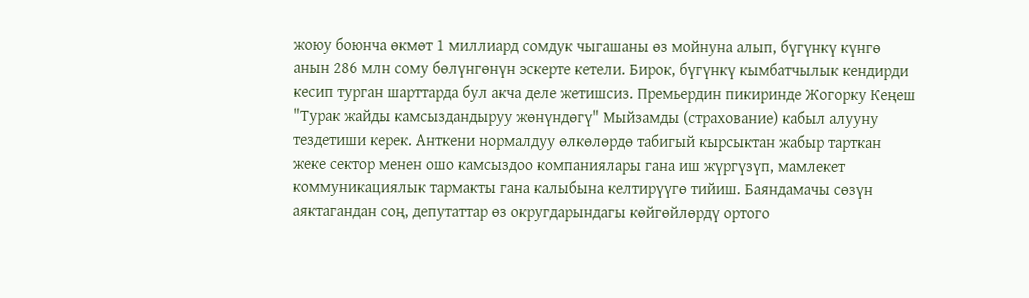жоюу боюнча өкмөт 1 миллиард сомдук чыгашаны өз мойнуна алып, бүгүнкү күнгө анын 286 млн сому бөлүнгөнүн эскерте кетели. Бирок, бүгүнкү кымбатчылык кендирди кесип турган шарттарда бул акча деле жетишсиз. Премьердин пикиринде Жогорку Кеңеш "Турак жайды камсыздандыруу жөнүндөгү" Мыйзамды (страхование) кабыл алууну тездетиши керек. Анткени нормалдуу өлкөлөрдө табигый кырсыктан жабыр тарткан жеке сектор менен ошо камсыздоо компаниялары гана иш жүргүзүп, мамлекет коммуникациялык тармакты гана калыбына келтирүүгө тийиш. Баяндамачы сөзүн аяктагандан соң, депутаттар өз округдарындагы көйгөйлөрдү ортого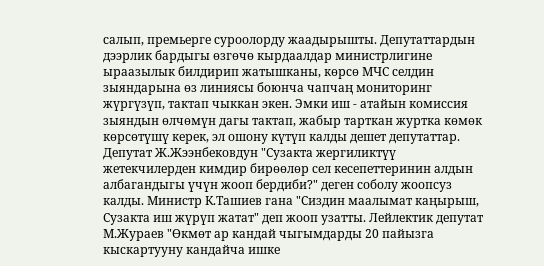салып, премьерге суроолорду жаадырышты. Депутаттардын дээрлик бардыгы өзгөчө кырдаалдар министрлигине ыраазылык билдирип жатышканы, көрсө МЧС селдин зыяндарына өз линиясы боюнча чапчаң мониторинг жүргүзүп, тактап чыккан экен. Эмки иш - атайын комиссия зыяндын өлчөмүн дагы тактап, жабыр тарткан журтка көмөк көрсөтүшү керек, эл ошону күтүп калды дешет депутаттар. Депутат Ж.Жээнбековдун "Сузакта жергиликтүү жетекчилерден кимдир бирөөлөр сел кесепеттеринин алдын албагандыгы үчүн жооп бердиби?" деген соболу жоопсуз калды. Министр К.Ташиев гана "Сиздин маалымат каңырыш, Сузакта иш жүрүп жатат" деп жооп узатты. Лейлектик депутат М.Жураев "Өкмөт ар кандай чыгымдарды 20 пайызга кыскартууну кандайча ишке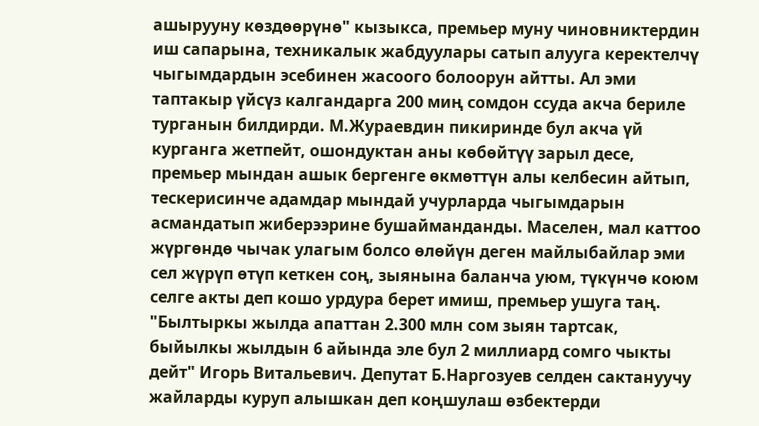ашырууну көздөөрүнө" кызыкса, премьер муну чиновниктердин иш сапарына, техникалык жабдуулары сатып алууга керектелчү чыгымдардын эсебинен жасоого болоорун айтты. Ал эми таптакыр үйсүз калгандарга 200 миң сомдон ссуда акча бериле турганын билдирди. М.Жураевдин пикиринде бул акча үй курганга жетпейт, ошондуктан аны көбөйтүү зарыл десе, премьер мындан ашык бергенге өкмөттүн алы келбесин айтып, тескерисинче адамдар мындай учурларда чыгымдарын асмандатып жиберээрине бушайманданды. Маселен, мал каттоо жүргөндө чычак улагым болсо өлөйүн деген майлыбайлар эми сел жүрүп өтүп кеткен соң, зыянына баланча уюм, түкүнчө коюм селге акты деп кошо урдура берет имиш, премьер ушуга таң. "Былтыркы жылда апаттан 2.300 млн сом зыян тартсак, быйылкы жылдын 6 айында эле бул 2 миллиард сомго чыкты дейт" Игорь Витальевич. Депутат Б.Наргозуев селден сактануучу жайларды куруп алышкан деп коңшулаш өзбектерди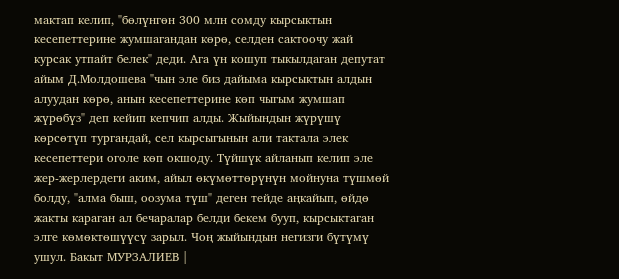мактап келип, "бөлүнгөн 300 млн сомду кырсыктын кесепеттерине жумшагандан көрө, селден сактоочу жай курсак утпайт белек" деди. Ага үн кошуп тыкылдаган депутат айым Д.Молдошева "чын эле биз дайыма кырсыктын алдын алуудан көрө, анын кесепеттерине көп чыгым жумшап жүрөбүз" деп кейип кепчип алды. Жыйындын жүрүшү көрсөтүп тургандай, сел кырсыгынын али тактала элек кесепеттери оголе көп окшоду. Түйшүк айланып келип эле жер-жерлердеги аким, айыл өкүмөттөрүнүн мойнуна түшмөй болду, "алма быш, оозума түш" деген тейде аңкайып, өйдө жакты караган ал бечаралар белди бекем бууп, кырсыктаган элге көмөктөшүүсү зарыл. Чоң жыйындын негизги бүтүмү ушул. Бакыт МУРЗАЛИЕВ |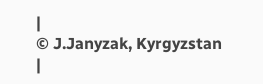|
© J.Janyzak, Kyrgyzstan
|